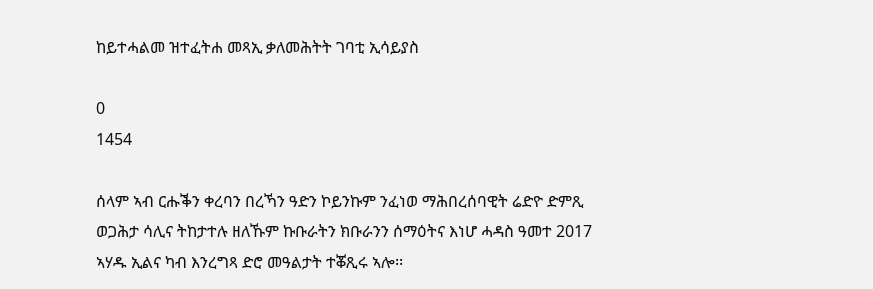ከይተሓልመ ዝተፈትሐ መጻኢ ቃለመሕትት ገባቲ ኢሳይያስ

0
1454

ሰላም ኣብ ርሑቕን ቀረባን በረኻን ዓድን ኮይንኩም ንፈነወ ማሕበረሰባዊት ሬድዮ ድምጺ ወጋሕታ ሳሊና ትከታተሉ ዘለኹም ኩቡራትን ክቡራንን ሰማዕትና እነሆ ሓዳስ ዓመተ 2017 ኣሃዱ ኢልና ካብ እንረግጻ ድሮ መዓልታት ተቖጺሩ ኣሎ፡፡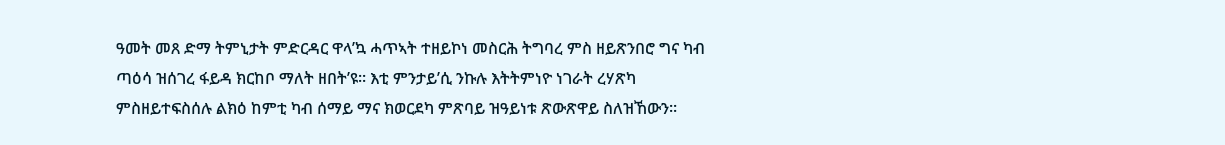ዓመት መጸ ድማ ትምኒታት ምድርዳር ዋላ’ኳ ሓጥኣት ተዘይኮነ መስርሕ ትግባረ ምስ ዘይጽንበሮ ግና ካብ ጣዕሳ ዝሰገረ ፋይዳ ክርከቦ ማለት ዘበት’ዩ፡፡ እቲ ምንታይ’ሲ ንኩሉ እትትምነዮ ነገራት ረሃጽካ ምስዘይተፍስሰሉ ልክዕ ከምቲ ካብ ሰማይ ማና ክወርደካ ምጽባይ ዝዓይነቱ ጽውጽዋይ ስለዝኸውን፡፡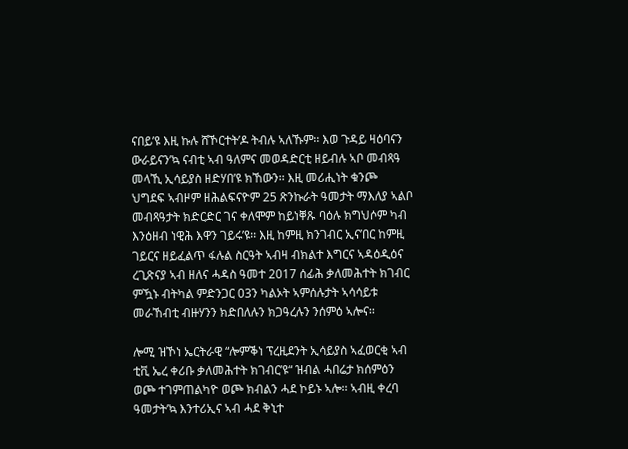ናበይ’ዩ እዚ ኩሉ ሸኾርተት’ዶ ትብሉ ኣለኹም፡፡ እወ ጉዳይ ዛዕባናን ውራይናን’ኳ ናብቲ ኣብ ዓለምና መወዳድርቲ ዘይብሉ ኣቦ መብጻዓ መላኺ ኢሳይያስ ዘድሃበ’ዩ ክኸውን፡፡ እዚ መሪሒነት ቁንጮ ህግደፍ ኣብዞም ዘሕልፍናዮም 25 ጽንኩራት ዓመታት ማእለያ ኣልቦ መብጻዓታት ክድርድር ገና ቀለሞም ከይነቐጹ ባዕሉ ክግህሶም ካብ እንዕዘብ ነዊሕ እዋን ገይሩ’ዩ፡፡ እዚ ከምዚ ክንገብር ኢና’በር ከምዚ ገይርና ዘይፈልጥ ፋሉል ስርዓት ኣብዛ ብክልተ እግርና ኣዳዕዲዕና ረጊጽናያ ኣብ ዘለና ሓዳስ ዓመተ 2017 ሰፊሕ ቃለመሕተት ክገብር ምዃኑ ብትካል ምድንጋር 03ን ካልኦት ኣምሰሉታት ኣሳሳይቱ መራኸብቲ ብዙሃንን ክድበለሉን ክጋዓረሉን ንሰምዕ ኣሎና፡፡

ሎሚ ዝኾነ ኤርትራዊ “ሎምቕነ ፕረዚደንት ኢሳይያስ ኣፈወርቂ ኣብ ቲቪ ኤረ ቀሪቡ ቃለመሕተት ክገብር’ዩ“ ዝብል ሓበሬታ ክሰምዕን ወጮ ተገምጠልካዮ ወጮ ክብልን ሓደ ኮይኑ ኣሎ፡፡ ኣብዚ ቀረባ ዓመታት’ኳ እንተሪኢና ኣብ ሓደ ቅኒተ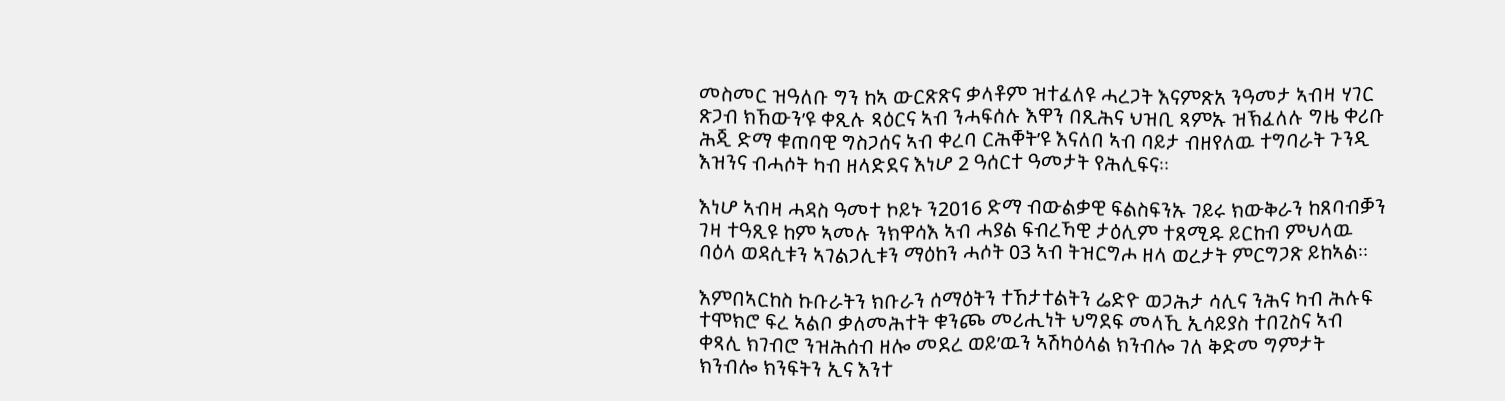መስመር ዝዓለቡ ግን ከኣ ውርጽጽና ቃላቶም ዝተፈለዩ ሓረጋት እናምጽአ ንዓመታ ኣብዛ ሃገር ጽጋብ ክኸውን’ዩ ቀጺሉ ጻዕርና ኣብ ንሓፍሰሉ እዋን በጺሕና ህዝቢ ጻምኡ ዝኽፈለሉ ግዜ ቀሪቡ ሕጂ ድማ ቁጠባዊ ግስጋሰና ኣብ ቀረባ ርሕቐት’ዩ እናለበ ኣብ ባይታ ብዘየለዉ ተግባራት ጉንዲ እዝንና ብሓሶት ካብ ዘላድደና እነሆ 2 ዓሰርተ ዓመታት የሕሊፍና፡፡

እነሆ ኣብዛ ሓዳስ ዓመተ ኮይኑ ን2016 ድማ ብውልቃዊ ፍልስፍንኡ ገይሩ ክውቅራን ከጸባብቓን ገዛ ተዓጺዩ ከም ኣመሉ ንክዋሳእ ኣብ ሓያል ፍብረኻዊ ታዕሊም ተጸሚዱ ይርከብ ምህላዉ ባዕላ ወዳሲቱን ኣገልጋሊቱን ማዕከን ሓሶት 03 ኣብ ትዝርግሖ ዘላ ወረታት ምርግጋጽ ይከኣል፡፡

እምበኣርከስ ኩቡራትን ክቡራን ሰማዕትን ተኸታተልትን ሬድዮ ወጋሕታ ሳሊና ንሕና ካብ ሕሉፍ ተሞክሮ ፍረ ኣልቦ ቃለመሕተት ቁንጮ መሪሒነት ህግደፍ መላኺ ኢሳይያስ ተበጊስና ኣብ ቀጻሊ ክገብሮ ንዝሕሰብ ዘሎ መደረ ወይ’ዉን ኣሽካዕላል ክንብሎ ገለ ቅድመ ግምታት ክንብሎ ክንፍትን ኢና እንተ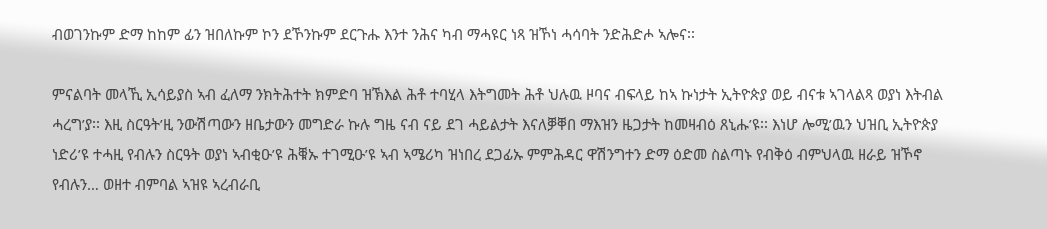ብወገንኩም ድማ ከከም ፊን ዝበለኩም ኮን ደኾንኩም ደርጉሑ እንተ ንሕና ካብ ማሓዩር ነጻ ዝኾነ ሓሳባት ንድሕድሖ ኣሎና፡፡

ምናልባት መላኺ ኢሳይያስ ኣብ ፈለማ ንክትሕተት ክምድባ ዝኽእል ሕቶ ተባሂላ እትግመት ሕቶ ህሉዉ ዞባና ብፍላይ ከኣ ኩነታት ኢትዮጵያ ወይ ብናቱ ኣገላልጻ ወያነ እትብል ሓረግ’ያ፡፡ እዚ ስርዓት’ዚ ንውሽጣውን ዘቤታውን መግድራ ኩሉ ግዜ ናብ ናይ ደገ ሓይልታት እናለቓቐበ ማእዝን ዜጋታት ከመዛብዕ ጸኒሑ’ዩ፡፡ እነሆ ሎሚ’ዉን ህዝቢ ኢትዮጵያ ነድሪ’ዩ ተሓዚ የብሉን ስርዓት ወያነ ኣብቂዑ’ዩ ሕቑኡ ተገሚዑ’ዩ ኣብ ኣሜሪካ ዝነበረ ደጋፊኡ ምምሕዳር ዋሽንግተን ድማ ዕድመ ስልጣኑ የብቅዕ ብምህላዉ ዘራይ ዝኾኖ የብሉን… ወዘተ ብምባል ኣዝዩ ኣረብራቢ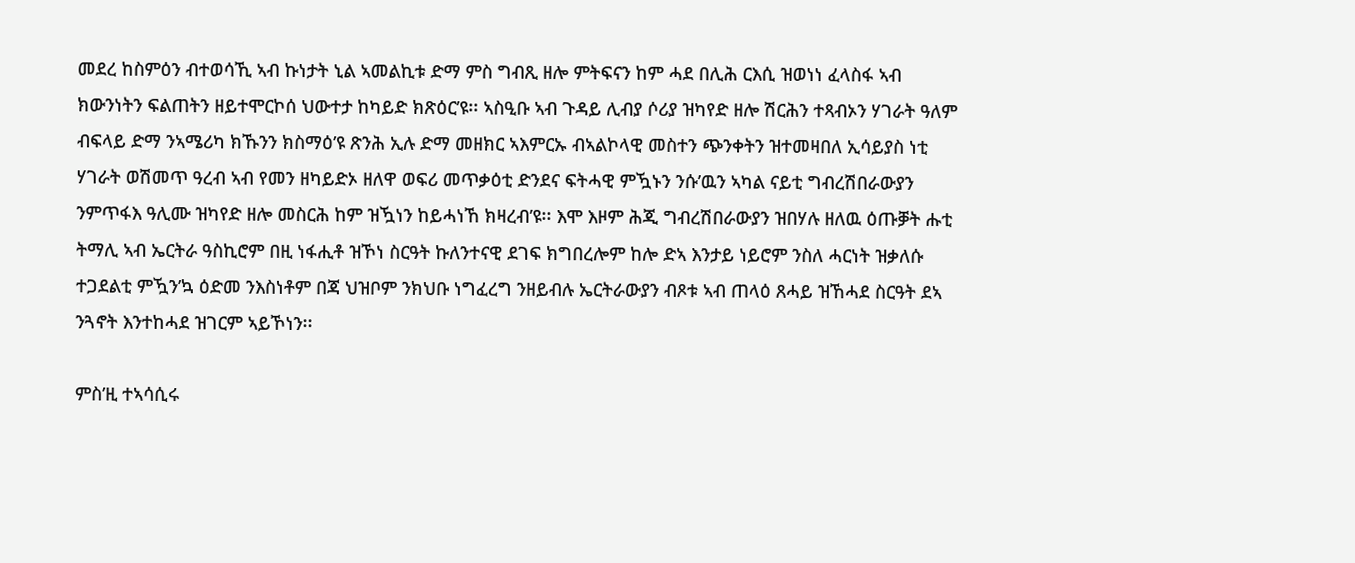መደረ ከስምዕን ብተወሳኺ ኣብ ኩነታት ኒል ኣመልኪቱ ድማ ምስ ግብጺ ዘሎ ምትፍናን ከም ሓደ በሊሕ ርእሲ ዝወነነ ፈላስፋ ኣብ ክውንነትን ፍልጠትን ዘይተሞርኮሰ ህውተታ ከካይድ ክጽዕር’ዩ፡፡ ኣስዒቡ ኣብ ጉዳይ ሊብያ ሶሪያ ዝካየድ ዘሎ ሽርሕን ተጻብኦን ሃገራት ዓለም ብፍላይ ድማ ንኣሜሪካ ክኹንን ክስማዕ’ዩ ጽንሕ ኢሉ ድማ መዘክር ኣእምርኡ ብኣልኮላዊ መስተን ጭንቀትን ዝተመዛበለ ኢሳይያስ ነቲ ሃገራት ወሽመጥ ዓረብ ኣብ የመን ዘካይድኦ ዘለዋ ወፍሪ መጥቃዕቲ ድንደና ፍትሓዊ ምዃኑን ንሱ’ዉን ኣካል ናይቲ ግብረሽበራውያን ንምጥፋእ ዓሊሙ ዝካየድ ዘሎ መስርሕ ከም ዝዃነን ከይሓነኸ ክዛረብ’ዩ፡፡ እሞ እዞም ሕጂ ግብረሽበራውያን ዝበሃሉ ዘለዉ ዕጡቓት ሑቲ ትማሊ ኣብ ኤርትራ ዓስኪሮም በዚ ነፋሒቶ ዝኾነ ስርዓት ኩለንተናዊ ደገፍ ክግበረሎም ከሎ ድኣ እንታይ ነይሮም ንስለ ሓርነት ዝቃለሱ ተጋደልቲ ምዃን’ኳ ዕድመ ንእስነቶም በጃ ህዝቦም ንክህቡ ነግፈረግ ንዘይብሉ ኤርትራውያን ብጾቱ ኣብ ጠላዕ ጸሓይ ዝኸሓደ ስርዓት ደኣ ንጓኖት እንተከሓደ ዝገርም ኣይኾነን፡፡

ምስ’ዚ ተኣሳሲሩ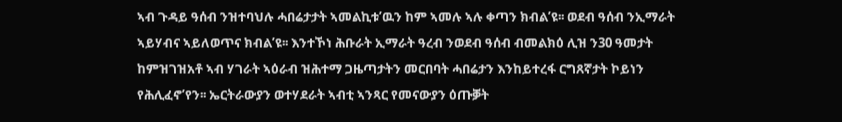ኣብ ጉዳይ ዓሰብ ንዝተባህሉ ሓበሬታታት ኣመልኪቱ’ዉን ከም ኣመሉ ኣሉ ቀጣን ክብል’ዩ፡፡ ወደብ ዓሰብ ንኢማራት ኣይሃብና ኣይለወጥና ክብል’ዩ፡፡ እንተኾነ ሕቡራት ኢማራት ዓረብ ንወደብ ዓሰብ ብመልክዕ ሊዝ ን30 ዓመታት ከምዝገዝአቶ ኣብ ሃገራት ኣዕራብ ዝሕተማ ጋዜጣታትን መርበባት ሓበሬታን እንከይተረፋ ርግጸኛታት ኮይነን የሕሊፈኖ’የን፡፡ ኤርትራውያን ወተሃደራት ኣብቲ ኣንጻር የመናውያን ዕጡቓት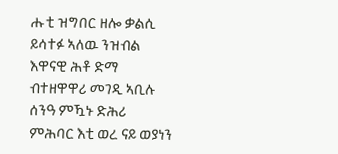ሑቲ ዝግበር ዘሎ ቃልሲ ይሳተፉ ኣለዉ ንዝብል እዋናዊ ሕቶ ድማ ብተዘዋዋሪ መገዲ ኣቢሉ ሰንዓ ምዃኑ ድሕሪ ምሕባር እቲ ወረ ናይ ወያነን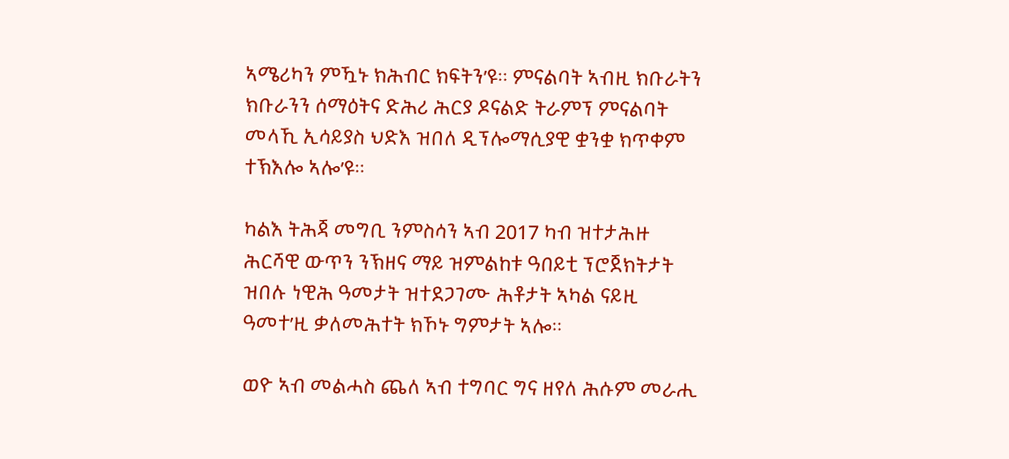ኣሜሪካን ምዃኑ ክሕብር ክፍትን’ዩ፡፡ ምናልባት ኣብዚ ክቡራትን ክቡራንን ሰማዕትና ድሕሪ ሕርያ ዶናልድ ትራምፕ ምናልባት መላኺ ኢሳይያስ ህድእ ዝበለ ዲፕሎማሲያዊ ቋንቋ ክጥቀም ተኽእሎ ኣሎ’ዩ፡፡

ካልእ ትሕጃ መግቢ ንምስሳን ኣብ 2017 ካብ ዝተታሕዙ ሕርሻዊ ውጥን ንኽዘና ማይ ዝምልከቱ ዓበይቲ ፕሮጀክትታት ዝበሉ ነዊሕ ዓመታት ዝተደጋገሙ ሕቶታት ኣካል ናይዚ ዓመተ’ዚ ቃለመሕተት ክኾኑ ግምታት ኣሎ፡፡

ወዮ ኣብ መልሓስ ጨለ ኣብ ተግባር ግና ዘየለ ሕሱም መራሒ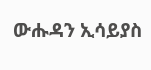ውሑዳን ኢሳይያስ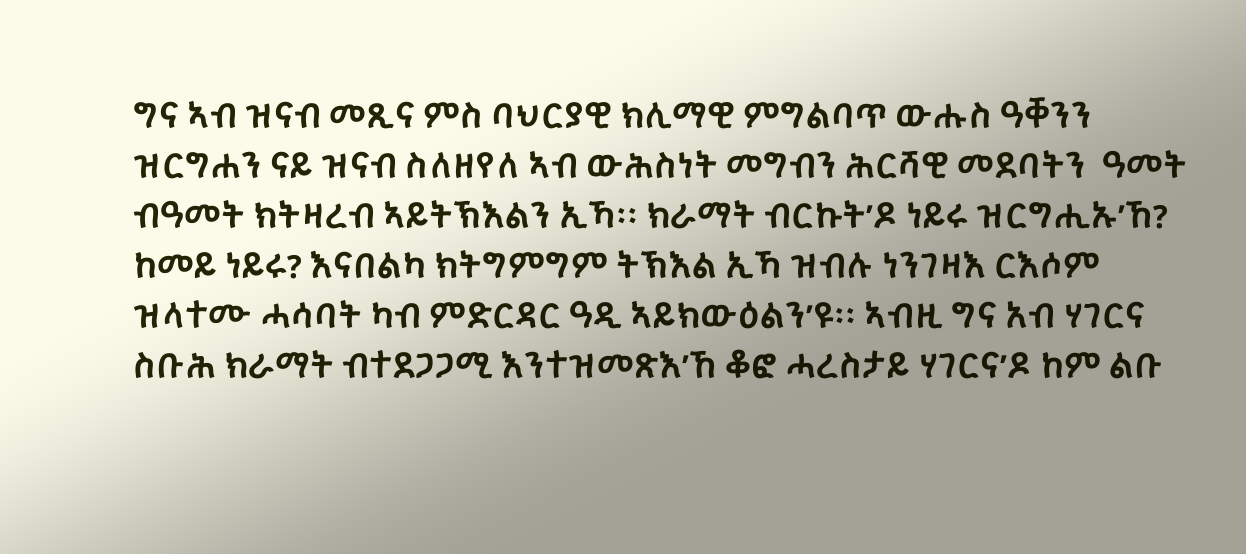ግና ኣብ ዝናብ መጺና ምስ ባህርያዊ ክሊማዊ ምግልባጥ ውሑስ ዓቐንን ዝርግሐን ናይ ዝናብ ስለዘየለ ኣብ ውሕስነት መግብን ሕርሻዊ መደባትን  ዓመት ብዓመት ክትዛረብ ኣይትኽእልን ኢኻ፡፡ ክራማት ብርኩት’ዶ ነይሩ ዝርግሒኡ’ኸ?  ከመይ ነይሩ? እናበልካ ክትግምግም ትኽእል ኢኻ ዝብሉ ነንገዛእ ርእሶም ዝላተሙ ሓሳባት ካብ ምድርዳር ዓዲ ኣይክውዕልን’ዩ፡፡ ኣብዚ ግና አብ ሃገርና ስቡሕ ክራማት ብተደጋጋሚ እንተዝመጽእ’ኸ ቆፎ ሓረስታይ ሃገርና’ዶ ከም ልቡ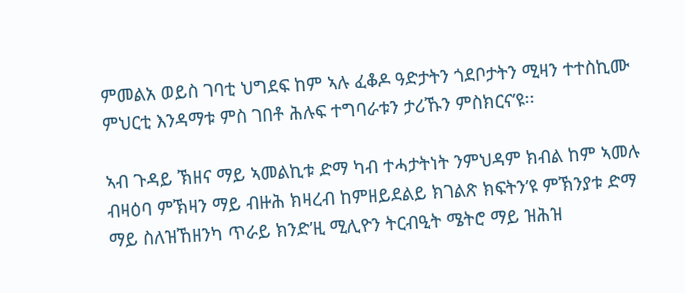ምመልአ ወይስ ገባቲ ህግደፍ ከም ኣሉ ፈቆዶ ዓድታትን ጎደቦታትን ሚዛን ተተስኪሙ ምህርቲ እንዳማቱ ምስ ገበቶ ሕሉፍ ተግባራቱን ታሪኹን ምስክርና’ዩ፡፡

ኣብ ጉዳይ ኽዘና ማይ ኣመልኪቱ ድማ ካብ ተሓታትነት ንምህዳም ክብል ከም ኣመሉ ብዛዕባ ምኽዛን ማይ ብዙሕ ክዛረብ ከምዘይደልይ ክገልጽ ክፍትን’ዩ ምኽንያቱ ድማ ማይ ስለዝኸዘንካ ጥራይ ክንድ’ዚ ሚሊዮን ትርብዒት ሜትሮ ማይ ዝሕዝ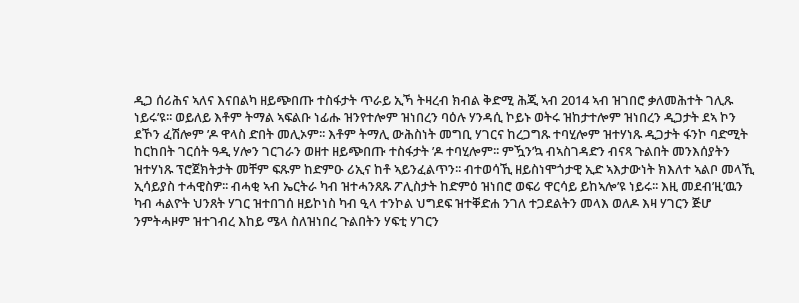ዲጋ ሰሪሕና ኣለና እናበልካ ዘይጭበጡ ተስፋታት ጥራይ ኢኻ ትዛረብ ክብል ቅድሚ ሕጂ ኣብ 2014 ኣብ ዝገበሮ ቃለመሕተት ገሊጹ ነይሩ’ዩ፡፡ ወይለይ እቶም ትማል ኣፍልቡ ነፊሑ ዝንየተሎም ዝነበረን ባዕሉ ሃንዳሲ ኮይኑ ወትሩ ዝከታተሎም ዝነበረን ዲጋታት ደኣ ኮን ደኾን ፈሽሎም ’ዶ ዋላስ ድበት መሊኦም፡፡ እቶም ትማሊ ውሕስነት መግቢ ሃገርና ከረጋግጹ ተባሂሎም ዝተሃነጹ ዲጋታት ፋንኮ ባድሚት ከርከበት ገርሰት ዓዲ ሃሎን ገርገራን ወዘተ ዘይጭበጡ ተስፋታት ’ዶ ተባሂሎም፡፡ ምዃን’ኳ ብኣስገዳድን ብናጻ ጉልበት መንእሰያትን ዝተሃነጹ ፕሮጀክትታት መቸም ፍጹም ከድምዑ ሪኢና ከቶ ኣይንፈልጥን፡፡ ብተወሳኺ ዘይስነሞጎታዊ ኢድ ኣእታውነት ክእለተ ኣልቦ መላኺ ኢሳይያስ ተሓዊስዎ፡፡ ብሓቂ ኣብ ኤርትራ ካብ ዝተሓንጸጹ ፖሊስታት ከድምዕ ዝነበሮ ወፍሪ ዋርሳይ ይከኣሎ’ዩ ነይሩ፡፡ እዚ መደብ’ዚ’ዉን ካብ ሓልዮት ህንጸት ሃገር ዝተበገሰ ዘይኮነስ ካብ ዒላ ተንኮል ህግደፍ ዝተቐድሐ ንገለ ተጋደልትን መላእ ወለዶ እዛ ሃገርን ጅሆ ንምትሓዞም ዝተገብረ እከይ ሜላ ስለዝነበረ ጉልበትን ሃፍቲ ሃገርን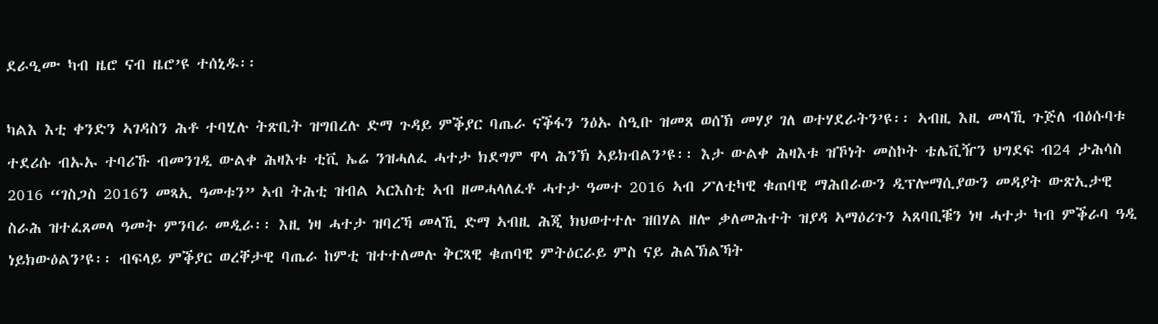ደራዒሙ ካብ ዜሮ ናብ ዜሮ’ዩ ተሰኒዱ፡፡

ካልእ እቲ ቀንድን ኣገዳስን ሕቶ ተባሂሉ ትጽቢት ዝግበረሉ ድማ ጉዳይ ምቕያር ባጤራ ናቕፋን ንዕኡ ስዒቡ ዝመጸ ወሰኽ መሃያ ገለ ወተሃደራትን’ዩ፡፡ ኣብዚ እዚ መላኺ ጉጅለ ብዕሱባቱ ተደሪሱ ብኡኡ ተባሪኹ ብመንገዲ ውልቀ ሕዛእቱ ቲቪ ኤሬ ንዝሓለፈ ሓተታ ክደግም ዋላ ሕንኽ ኣይክብልን’ዩ፡፡ እታ ውልቀ ሕዛእቱ ዝኾነት መስኮት ቴሌቪዥን ህግደፍ ብ24 ታሕሳስ 2016 “ገስጋስ 2016ን መጻኢ ዓመቱን” ኣብ ትሕቲ ዝብል ኣርእስቲ ኣብ ዘመሓላለፈቶ ሓተታ ዓመተ 2016 ኣብ ፖለቲካዊ ቁጠባዊ ማሕበራውን ዲፕሎማሲያውን መዳያት ውጽኢታዊ ስራሕ ዝተፈጸመላ ዓመት ምንባራ መዲራ፡፡ እዚ ነዛ ሓተታ ዝባረኻ መላኺ ድማ ኣብዚ ሕጂ ክህወተተሉ ዝበሃል ዘሎ ቃለመሕተት ዝያዳ ኣማዕሪጉን ኣጸባቢቑን ነዛ ሓተታ ካብ ምቕራባ ዓዲ ነይክውዕልን’ዩ፡፡ ብፍላይ ምቕያር ወረቐታዊ ባጤራ ከምቲ ዝተተለመሉ ቅርጻዊ ቁጠባዊ ምትዕርራይ ምስ ናይ ሕልኽልኻት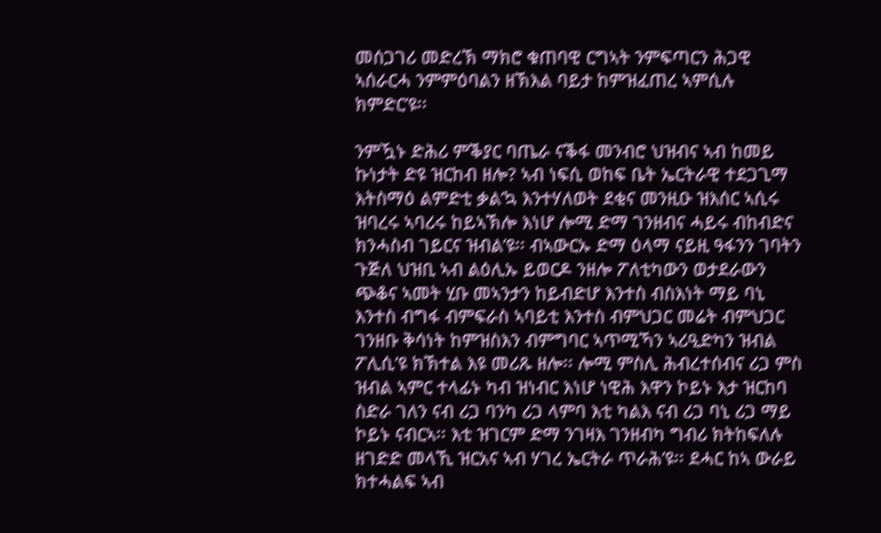መሰጋገሪ መድረኽ ማክሮ ቁጠባዊ ርግኣት ንምፍጣርን ሕጋዊ ኣሰራርሓ ንምምዕባልን ዘኽእል ባይታ ከምዝፈጠረ ኣምሲሉ ክምድር’ዩ፡፡

ንምዃኑ ድሕሪ ምቕያር ባጤራ ናቕፋ መንብሮ ህዝብና ኣብ ከመይ ኩነታት ድዩ ዝርከብ ዘሎ? ኣብ ነፍሲ ወከፍ ቤት ኤርትራዊ ተደጋጊማ እትስማዕ ልምድቲ ቃል’ኳ እንተሃለወት ደቂና መንዚዑ ዝእሰር ኣሲሩ ዝባረሩ ኣባሪሩ ከይኣኽሎ እነሆ ሎሚ ድማ ገንዘብና ሓይሩ ብከብድና ክንሓስብ ገይርና ዝብል’ዩ፡፡ ብኣውርኡ ድማ ዕላማ ናይዚ ዓፋንን ገባትን ጉጅለ ህዝቢ ኣብ ልዕሊኡ ይወርዶ ንዘሎ ፖለቲካውን ወታደራውን ጭቆና ኣመት ሂቡ መኣንታን ከይብድሆ እንተስ ብስእነት ማይ ባኒ እንተስ ብግፋ ብምፍራስ ኣባይቲ እንተስ ብምህጋር መሬት ብምህጋር ገንዘቡ ቅሳነት ከምዝስእን ብምግባር ኣጥሚኻን ኣሪዒድካን ዝብል ፖሊሲ’ዩ ክኽተል እዩ መሪጹ ዘሎ፡፡ ሎሚ ምስሊ ሕብረተሰብና ሪጋ ምስ ዝብል ኣምር ተላፊኑ ካብ ዝነብር እነሆ ነዊሕ እዋን ኮይኑ እታ ዝርከባ ስድራ ገለን ናብ ሪጋ ባንካ ሪጋ ላምባ እቲ ካልእ ናብ ሪጋ ባኒ ሪጋ ማይ ኮይኑ ናብርኣ፡፡ እቲ ዝገርም ድማ ንገዛእ ገንዘብካ ግብሪ ክትከፍለሉ ዘገድድ መላኺ ዝርአና ኣብ ሃገረ ኤርትራ ጥራሕ’ዩ፡፡ ደሓር ከኣ ውራይ ክተሓልፍ ኣብ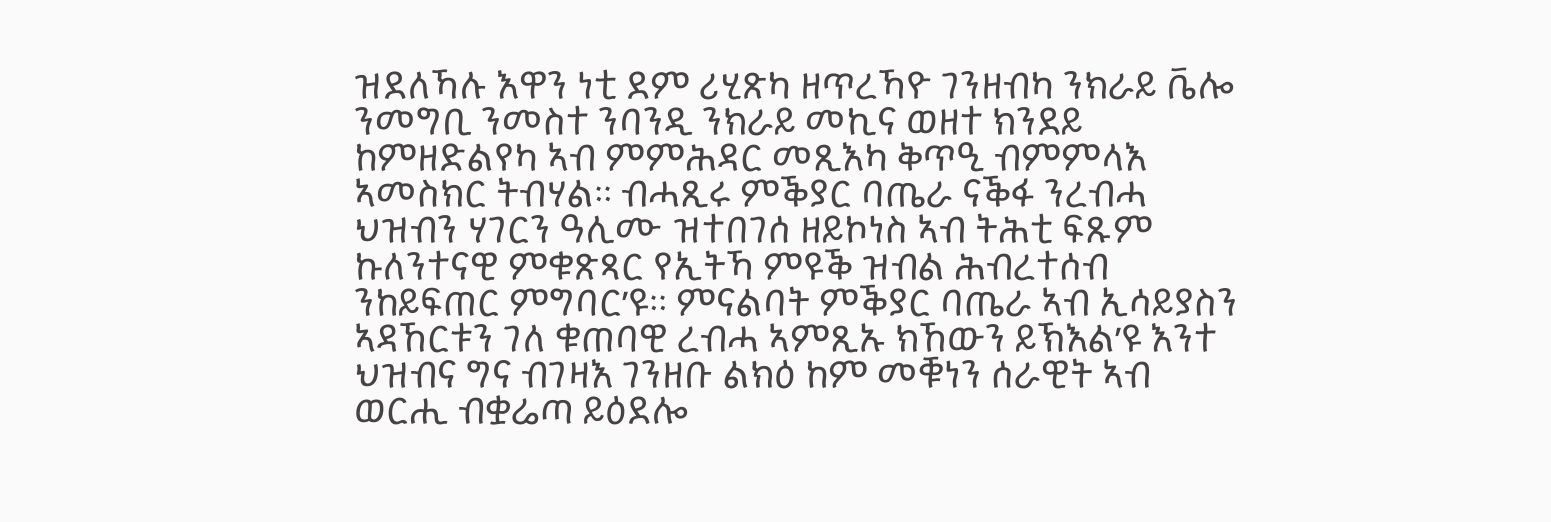ዝደለኻሉ እዋን ነቲ ደም ሪሂጽካ ዘጥረኻዮ ገንዘብካ ንክራይ ቬሎ ንመግቢ ንመስተ ንባንዲ ንክራይ መኪና ወዘተ ክንደይ ከምዘድልየካ ኣብ ምምሕዳር መጺእካ ቅጥዒ ብምምላእ ኣመስክር ትብሃል፡፡ ብሓጺሩ ምቕያር ባጤራ ናቕፋ ንረብሓ ህዝብን ሃገርን ዓሊሙ ዝተበገሰ ዘይኮነስ ኣብ ትሕቲ ፍጹም ኩለንተናዊ ምቁጽጻር የኢትኻ ምዩቕ ዝብል ሕብረተሰብ ንከይፍጠር ምግባር’ዩ፡፡ ምናልባት ምቕያር ባጤራ ኣብ ኢሳይያስን ኣዳኸርቱን ገለ ቁጠባዊ ረብሓ ኣምጺኡ ክኸውን ይኽእል’ዩ እንተ ህዝብና ግና ብገዛእ ገንዘቡ ልክዕ ከም መቑነን ሰራዊት ኣብ ወርሒ ብቋሬጣ ይዕደሎ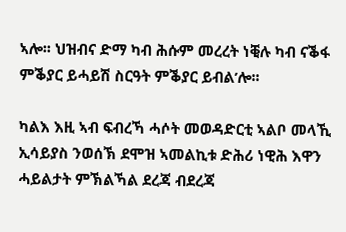ኣሎ፡፡ ህዝብና ድማ ካብ ሕሱም መረረት ነቒሉ ካብ ናቕፋ ምቕያር ይሓይሽ ስርዓት ምቕያር ይብል’ሎ፡፡

ካልእ እዚ ኣብ ፍብረኻ ሓሶት መወዳድርቲ ኣልቦ መላኺ ኢሳይያስ ንወሰኽ ደሞዝ ኣመልኪቱ ድሕሪ ነዊሕ እዋን ሓይልታት ምኽልኻል ደረጃ ብደረጃ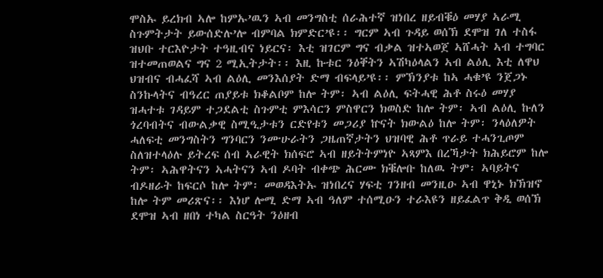ሞስኡ ይረክብ ኣሎ ከምኡ’ዉን ኣብ መንግስቲ ሰራሕተኛ ዝነበረ ዘይብቑዕ መሃያ ኣራሚ ስጉምትታት ይውሰድሉ’ሎ ብምባል ክምድር’ዩ፡፡ ግርም ኣብ ጉዳይ ወሰኽ ደሞዝ ገለ ተስፋ ዝህቡ ተርእዮታት ተዓዚብና ነይርና፡ እቲ ዝገርም ግና ብቃል ዝተኣወጀ ኣሸሓት ኣብ ተግባር ዝተመጠወልና ግና 2 ሚኢትታት፡፡ እዚ ኩቱር ንዕቐትን ኣሽካዕላልን ኣብ ልዕሊ እቲ ለዋህ ህዝብና ብሓፈሻ ኣብ ልዕሊ መንእሰያት ድማ ብፍላይ’ዩ፡፡ ምኽንያቱ ከኣ ሓቁ’ዩ ንጀጋኑ ስንኩላትና ብዓረር ጠያይቱ ክቆልቦም ከሎ ትም፡ ኣብ ልዕሊ ፍትሓዊ ሕቶ ስሩዕ መሃያ ዝሓተቱ ገዳይም ተጋደልቲ ስጉምቲ ምእሳርን ምስዋርን ክወስድ ከሎ ትም፡ ኣብ ልዕሊ ኩለን ጎረባብትና ብውልቃዊ ስሚዒታቱን ርድየቱን መጋሪያ ኵናት ክውልዕ ከሎ ትም፡ ንላዕለዎት ሓለፍቲ መንግስትን ግንባርን ንሙሁራትን ጋዜጠኛታትን ህዝባዊ ሕቶ ጥራይ ተሓንጊጦም ስለዝተላዕሉ ይትረፍ ሰብ ኣራዊት ክሰፍሮ ኣብ ዘይትትምነዮ ኣጻምእ በረኻታት ክሕይሮም ከሎ ትም፡ ኣሕዋትናን ኣሓትናን ኣብ ዶባት ብቀጭ ሕርሙ ክቑሎቡ ከለዉ ትም፡ ኣባይትና ብዶዘራት ከፍርሶ ከሎ ትም፡ መወዳእትኡ ዝነበረና ሃፍቲ ገንዘብ መንዚዑ ኣብ ዋኒኑ ክኽዝኖ ከሎ ትም መሪጽና፡፡ እነሆ ሎሚ ድማ ኣብ ዓለም ተሰሚዑን ተራእዩን ዘይፈልጥ ቅዲ ወሰኽ ደሞዝ ኣብ ዘበነ ተካል ስርዓት ንዕዘብ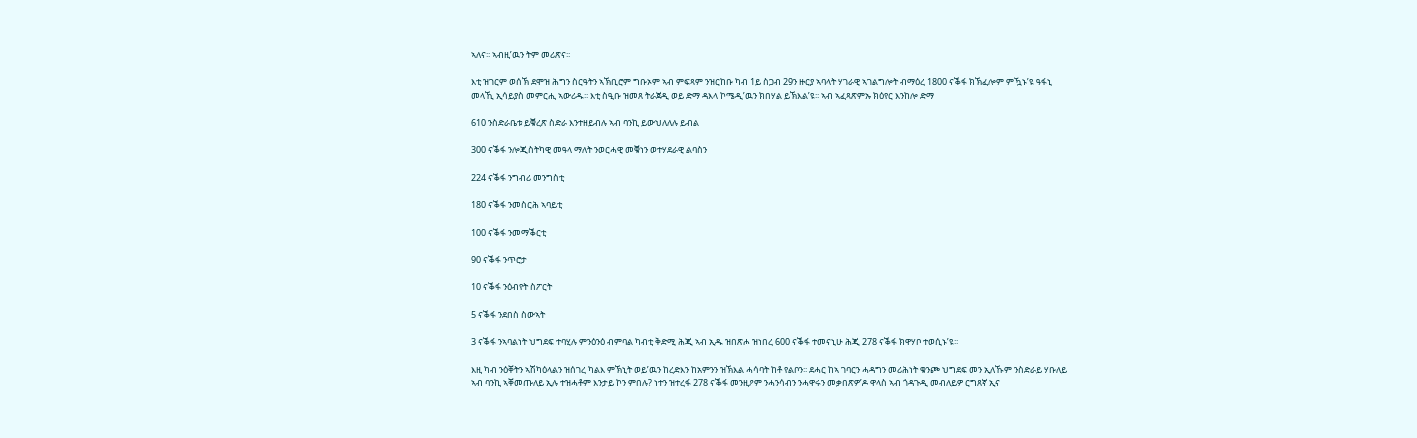ኣለና፡፡ ኣብዚ’ዉን ትም መሪጽና፡፡

እቲ ዝገርም ወሰኽ ደሞዝ ሕግን ስርዓትን ኣኽቢሮም ግቡኦም ኣብ ምፍጻም ንዝርከቡ ካብ 1ይ ስጋብ 29ን ዙርያ ኣባላት ሃገራዊ ኣገልግሎት ብማዕረ 1800 ናቕፋ ክኽፈሎም ምዃኑ’ዩ ዓፋኒ መላኺ ኢሳይያስ መምርሒ ኣውሪዱ፡፡ እቲ ስዒቡ ዝመጸ ትራጀዲ ወይ ድማ ዳእላ ኮሜዲ’ዉን ክበሃል ይኽእል’ዩ፡፡ ኣብ ኣፈጻጽምኡ ክዕየር እንከሎ ድማ

610 ንስድራቤቱ ይቑረጽ ስድራ እንተዘይብሉ ኣብ ባንኪ ይውህለለሉ ይብል

300 ናቕፋ ንሎጂስትካዊ መዓላ ማለት ንወርሓዊ መቑነን ወተሃደራዊ ልባስን

224 ናቕፋ ንግብሪ መንግስቲ

180 ናቕፋ ንመስርሕ ኣባይቲ

100 ናቕፋ ንመማቕርቲ

90 ናቕፋ ንጥሮታ

10 ናቕፋ ንዕብየት ስፖርት

5 ናቕፋ ንደበስ ስውኣት

3 ናቕፋ ንኣባልነት ህግደፍ ተባሂሉ ምንዕንዕ ብምባል ካብቲ ቅድሚ ሕጂ ኣብ ኢዱ ዝበጽሖ ዝነበረ 600 ናቕፋ ተመናኒሁ ሕጂ 278 ናቕፋ ክዋሃቦ ተወሲኑ’ዩ፡፡

እዚ ካብ ንዕቐትን ኣሽካዕላልን ዝሰገረ ካልእ ምኽኒት ወይ’ዉን ከረድእን ከአምንን ዝኽእል ሓሳባት ከቶ የልቦን፡፡ ደሓር ከኣ ገባርን ሓዳግን መሪሕነት ቁንጮ ህግደፍ መን ኢለኹም ንስድራይ ሃቡለይ ኣብ ባንኪ ኣቐመጡለይ ኢሉ ተዝሓቶም እንታይ ኮን ምበሉ? ነተን ዝተረፋ 278 ናቕፋ መንዚዖም ንሓንሳብን ንሓዋሩን መቃበጽዎ’ዶ ዋላስ ኣብ ጎዳጉዲ መብለይዎ ርግጸኛ ኢና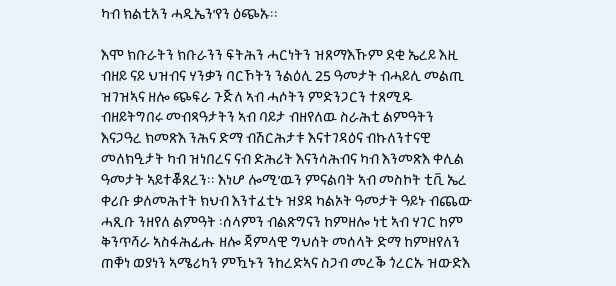ካብ ክልቲአን ሓዲኤን’የን ዕጭኡ፡፡

እሞ ክቡራትን ክቡራንን ፍትሕን ሓርነትን ዝጸማእኹም ደቂ ኤረይ እዚ ብዘይ ናይ ህዝብና ሃንቃን ባርኾትን ንልዕሊ 25 ዓመታት ብሓይሊ መልጢ ዝገዝኣና ዘሎ ጭፍራ ጉጅለ ኣብ ሓሶትን ምድንጋርን ተጸሚዱ ብዘይትግበሩ መብጻዓታትን ኣብ ባይታ ብዘየለዉ ስራሕቲ ልምዓትን እናጋዓረ ክመጽእ ንሕና ድማ ብሽርሕታቱ እናተገዳዕና ብኩለንተናዊ መለክዒታት ካብ ዝነበረና ናብ ድሕሪት እናንሳሕብና ካብ እንመጽእ ቀሊል ዓመታት ኣይተቖጸረን፡፡ እነሆ ሎሚ’ዉን ምናልባት ኣብ መስኮት ቲቪ ኤረ ቀሪቡ ቃለመሕተት ክህብ እንተፈቲኑ ዝያዳ ካልኦት ዓመታት ዓይኑ ብጨው ሓጺቡ ንዘየለ ልምዓት ፡ሰላምን ብልጽግናን ከምዘሎ ነቲ ኣብ ሃገር ከም ቅንጥሻራ ኣስፋሕፊሑ ዘሎ ጃምላዊ ግህሰት መሰላት ድማ ከምዘየለን ጠቐነ ወያነን ኣሜሪካን ምዃኑን ንከረድኣና ስጋብ መረቕ ጎረርኡ ዝውድእ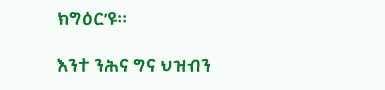ክግዕር’ዩ፡፡

እንተ ንሕና ግና ህዝብን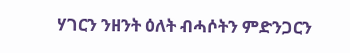ሃገርን ንዘንት ዕለት ብሓሶትን ምድንጋርን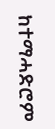ከተማሓድሮም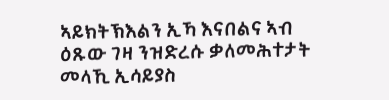ኣይክትኽእልን ኢኻ እናበልና ኣብ ዕጹው ገዛ ንዝድረሱ ቃለመሕተታት መላኺ ኢሳይያስ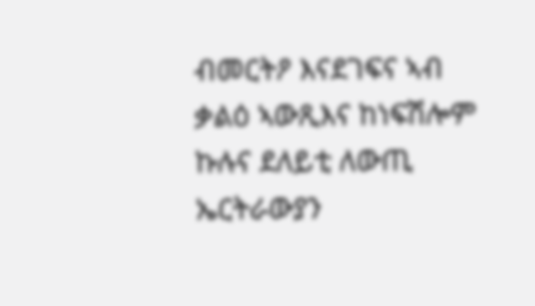ብመርትዖ እናደገፍና ኣብ ቃልዕ ኣውጺእና ከነፍሽሎም ኩሉና ደለይቲ ለውጢ ኤርትራውያን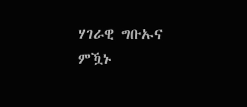ሃገራዊ ግቡኡና ምዃኑ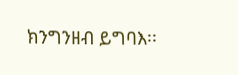ክንግንዘብ ይግባእ፡፡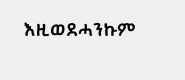እዚወደሓንኩም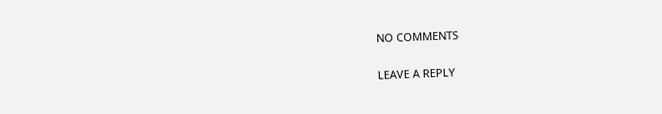NO COMMENTS

LEAVE A REPLY